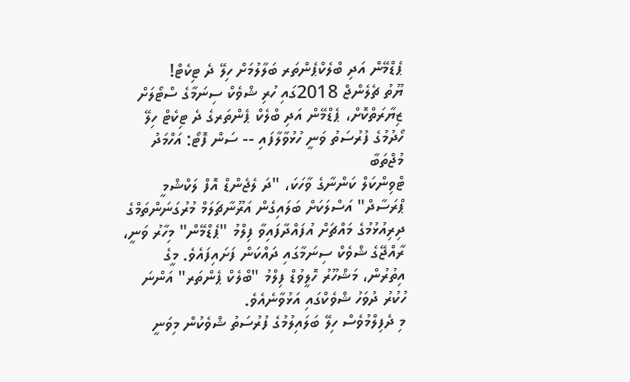ޕެޑްމޭން އަދި ބްލެކްޕެންތަރ ބަލާލުމަށް ހިލޭ ދެ ޓިކެޓް!
ޔޫތު ޗެލެންޖް 2018ގައި ހުރި ޝްވެކް ސިނަމާގެ ސްޓޯލަށް ޒިޔާރަތްކޮށް، ޕެޑްމޭން އަދި ބްލެކް ޕެންތަރގެ ދެ ޓިކެޓް ހިލޭ ހޯދުމުގެ ފުރުސަތު ވަނީ ހުޅުވާލާފައި -- ސަން ފޮޓޯ: އަހްމަދު މުޖްތަބާ
ޓްވިންކަލް ކަންނާގެ ވާހަކަ، "ދަ ލެޖެންޑް އޮފް ލަކްޝްމީ ޕްރަސާދް" އަސްލަކަށް ބަލައިގެން އަރޫނާޗަލަމް މުރުގަނަންތަމްގެ ދިރިއުޅުމުގެ މައްޗަށް އުފައްދާފައިވާ ފިލްމު "ޕެޑްމޭން" މިހާރު ވަނީ، ރާއްޖޭގެ ޝްވެކް ސިނަމާގައި ދައްކަން ފަށައިފައެވެ. މީގެ އިތުރުން، މަޝްހޫރު ހޮލީވުޑް ފިލްމު "ބްލެކް ޕެންތަރ" އަންނަ ހުކުރު ދުވަހު ޝްވެކްގައި އަޅުވާނެއެވެ.
މި ދެފިލްމުވެސް ހިލޭ ބަލައިލުމުގެ ފުރުސަތު ޝްވެކުން މިވަނީ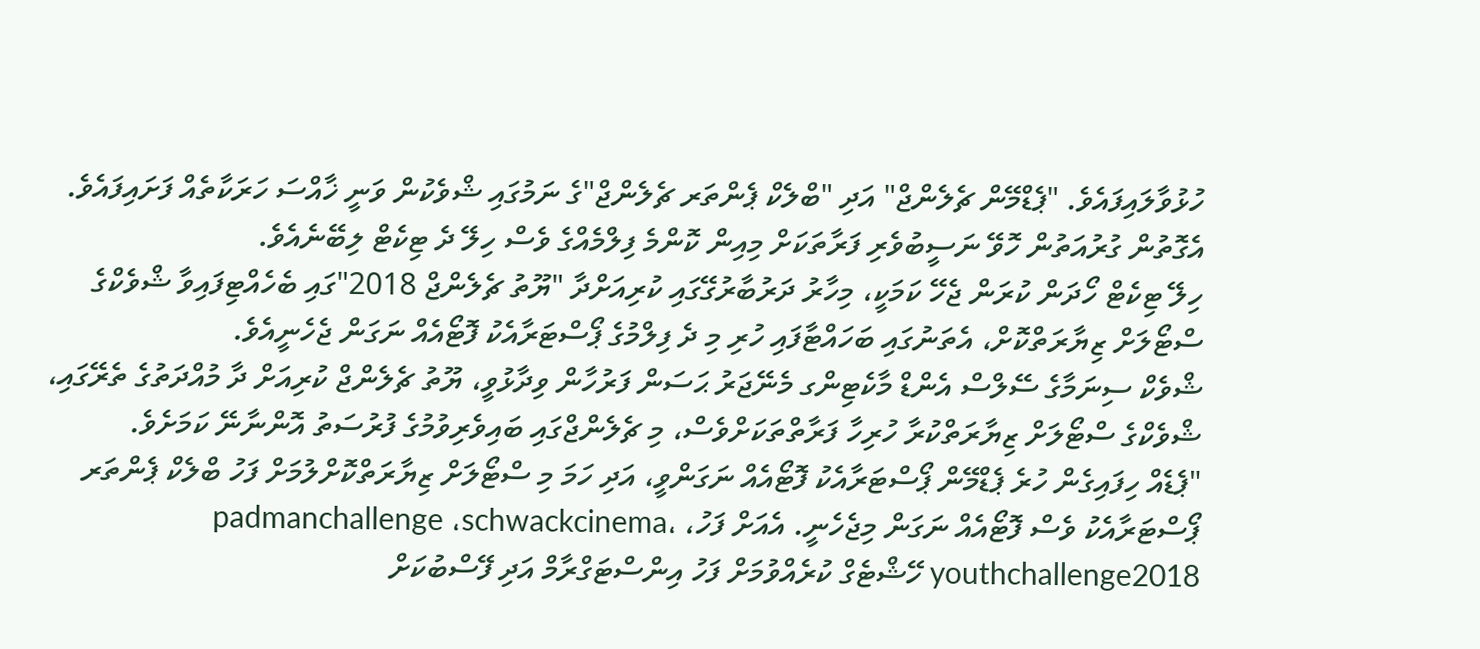ހުޅުވާލައިފައެވެ. "ޕެޑްމޭން ޗެލެންޖް" އަދި "ބްލެކް ޕެންތަރ ޗެލެންޖް"ގެ ނަމުގައި ޝްވެކުން ވަނީ ޚާއްސަ ހަރަކާތެއް ފަށައިފައެވެ. އެގޮތުން ގުރުއަތުން ހޮވޭ ނަސީބުވެރި ފަރާތަކަށް މިއިން ކޮންމެ ފިލްމެއްގެ ވެސް ހިލޭ ދެ ޓިކެޓް ލިބޭނެއެވެ.
ހިލޭ ޓިކެޓް ހޯދަން ކުރަން ޖެހޭ ކަމަކީ، މިހާރު ދަރުބާރުގޭގައި ކުރިއަށްދާ "ޔޫތު ޗެލެންޖް 2018"ގައި ބެހެއްޓިފައިވާ ޝްވެކްގެ ސްޓޯލަށް ޒިޔާރަތްކޮށް، އެތަނުގައި ބަހައްޓާފައި ހުރި މި ދެ ފިލްމުގެ ޕޯސްޓަރާއެކު ފޮޓޯއެއް ނަގަން ޖެހެނީއެވެ.
ޝްވެކް ސިނަމާގެ ސޭލްސް އެންޑް މާކެޓިންގ މެނޭޖަރު ޙަސަން ފަރުހާން ވިދާޅުވީ، ޔޫތު ޗެލެންޖް ކުރިއަށް ދާ މުއްދަތުގެ ތެރޭގައި، ޝްވެކްގެ ސްޓޯލަށް ޒިޔާރަތްކުރާ ހުރިހާ ފަރާތްތަކަށްވެސް، މި ޗެލެންޖްގައި ބައިވެރިވުމުގެ ފުރުސަތު އޮންނާނޭ ކަމަށެވެ.
"ޕެޑެއް ހިފައިގެން ހުރެ ޕެޑްމޭން ޕޯސްޓަރާއެކު ފޮޓޯއެއް ނަގަންވީ، އަދި ހަމަ މި ސްޓޯލަށް ޒިޔާރަތްކޮށްލުމަށް ފަހު ބްލެކް ޕެންތަރ ޕޯސްޓަރާއެކު ވެސް ފޮޓޯއެއް ނަގަން މިޖެހެނީ. އެއަށް ފަހު، padmanchallenge ،schwackcinema، youthchallenge2018 ހޭޝްޓެގް ކުރެއްވުމަށް ފަހު އިންސްޓަގްރާމް އަދި ފޭސްބުކަށް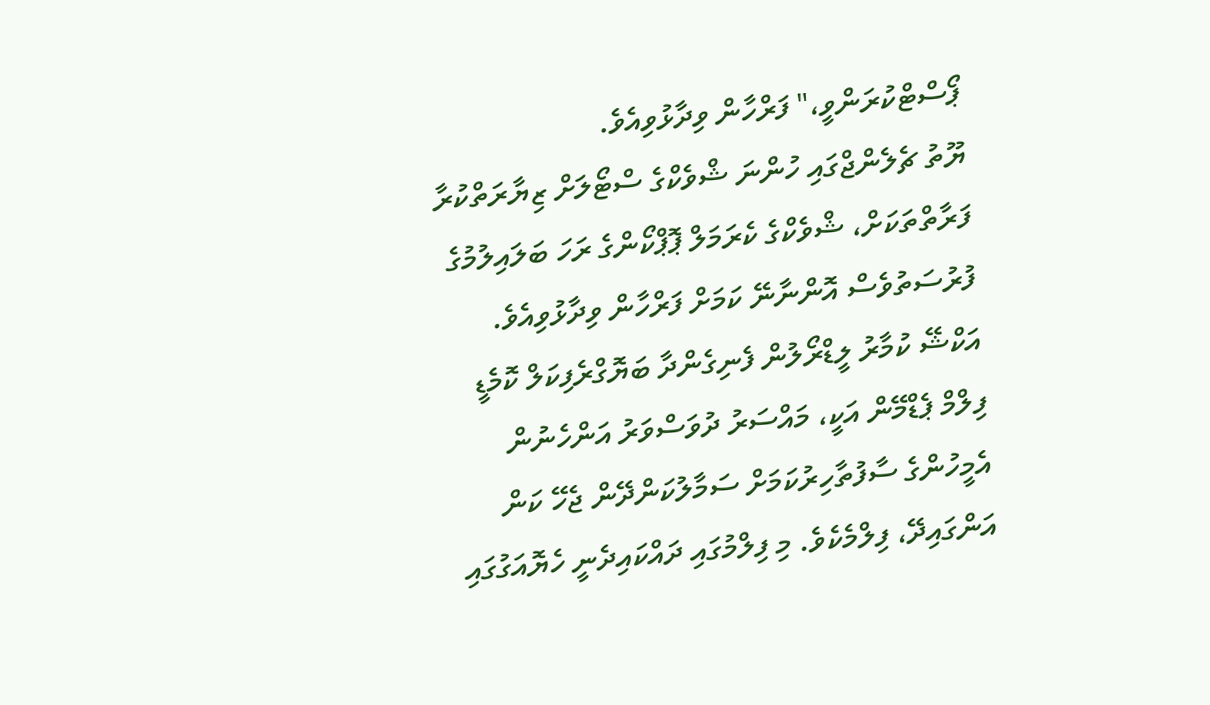ޕޯސްޓްކުރަންވީ،" ފަރްހާން ވިދާޅުވިއެވެ.
ޔޫތު ޗެލެންޖްގައި ހުންނަ ޝްވެކްގެ ސްޓޯލަށް ޒިޔާރަތްކުރާ ފަރާތްތަކަށް، ޝްވެކްގެ ކެރަމަލް ޕޮޕްކޯންގެ ރަހަ ބަލައިލުމުގެ ފުރުސަތުވެސް އޮންނާނޭ ކަމަށް ފަރްހާން ވިދާޅުވިއެވެ.
އަކްޝޭ ކުމާރު ލީޑްރޯލުން ފެނިގެންދާ ބަޔޮގްރެފިކަލް ކޮމެޑީ ފިލްމް ޕެޑްމޭން އަކީ، މައްސަރު ދުވަސްވަރު އަންހެނުން އެމީހުންގެ ސާފުތާހިރުކަމަށް ސަމާލުކަންދޭން ޖެހޭ ކަން އަންގައިދޭ، ފިލްމެކެވެ. މި ފިލްމުގައި ދައްކައިދެނީ ހެޔޮއަގުގައި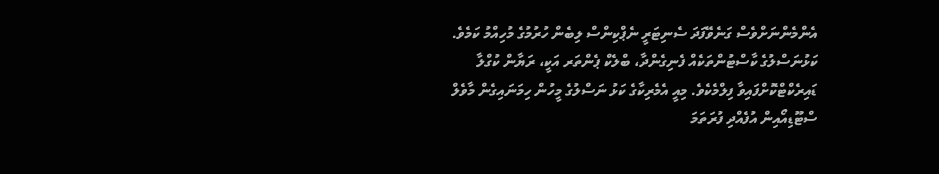އެންމެންނަށްވެސް ގަނެވޭފަދަ ސެނިޓަރީ ނެޕްކިންސް ލިބެން ހުރުމުގެ މުހިއްމު ކަމެވެ.
ކަޅުނަސްލުގެ ކާސްޓުންތަކެއް ފެނިގެންދާ، ބްލެކް ޕެންތަރ އަކީ، ރަޔާން ކުގްލާ ޑައިރެކްޓްކޮށްފައިވާ ފިލްމެކެވެ. މިއީ އެމެރިކާގެ ކަޅު ނަސްލުގެ މީހުން ހިމަނައިގެން މާވެލް ސްޓޫޑިއޯއިން އުފެއްދި ފުރަތަމަ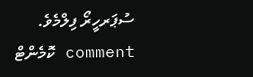ސުޕަރހީރޯ ފިލްމެވެ.
comment ކޮމެންޓް